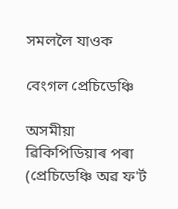সমললৈ যাওক

বেংগল প্ৰেচিডেঞ্চি

অসমীয়া ৱিকিপিডিয়াৰ পৰা
(প্ৰেচিডেঞ্চি অৱ ফ'ৰ্ট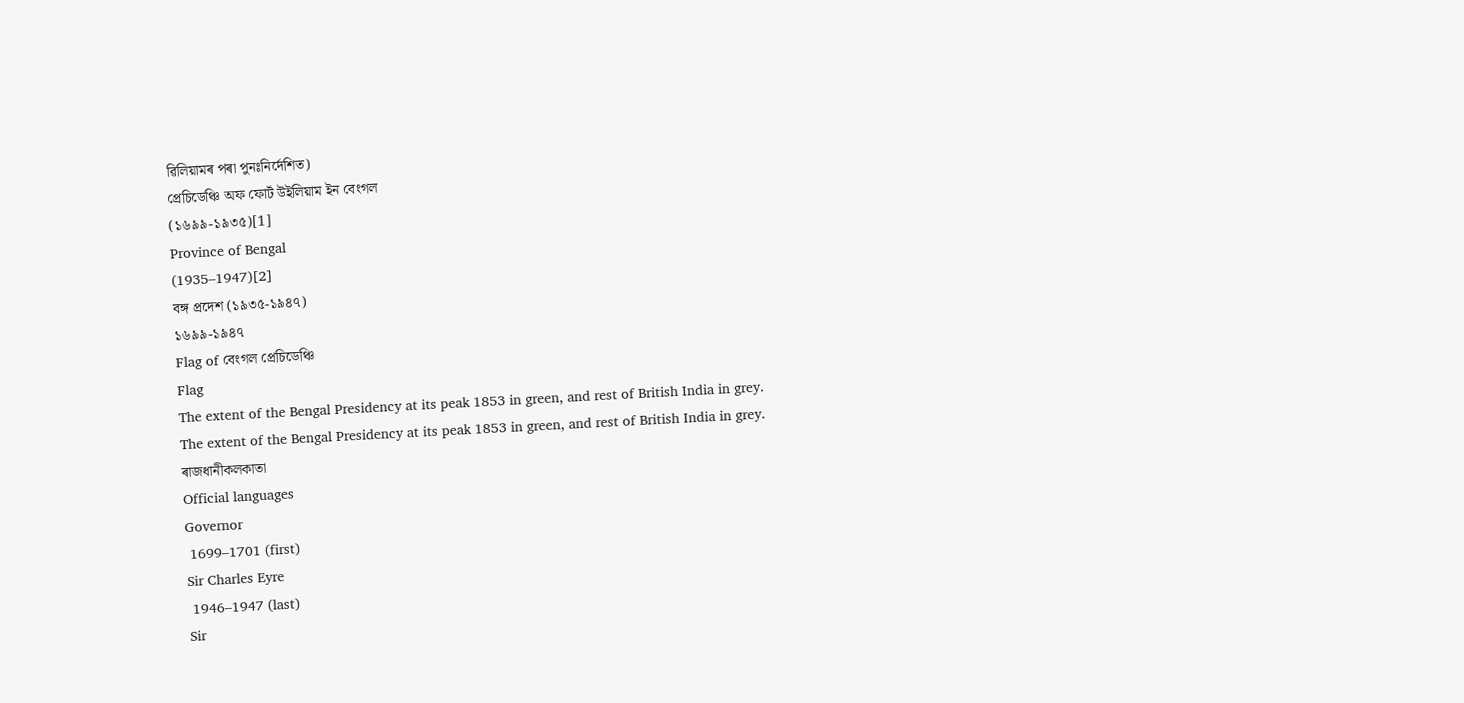ৱিলিয়ামৰ পৰা পুনঃনিৰ্দেশিত)
প্ৰেচিডেঞ্চি অফ ফোৰ্ট উইলিয়াম ইন বেংগল
(১৬৯৯-১৯৩৫)[1]
Province of Bengal
(1935–1947)[2]
বঙ্গ প্ৰদেশ (১৯৩৫-১৯৪৭)
১৬৯৯-১৯৪৭
Flag of বেংগল প্ৰেচিডেঞ্চি
Flag
The extent of the Bengal Presidency at its peak 1853 in green, and rest of British India in grey.
The extent of the Bengal Presidency at its peak 1853 in green, and rest of British India in grey.
ৰাজধানীকলকাতা
Official languages
Governor
 1699–1701 (first)
Sir Charles Eyre
 1946–1947 (last)
Sir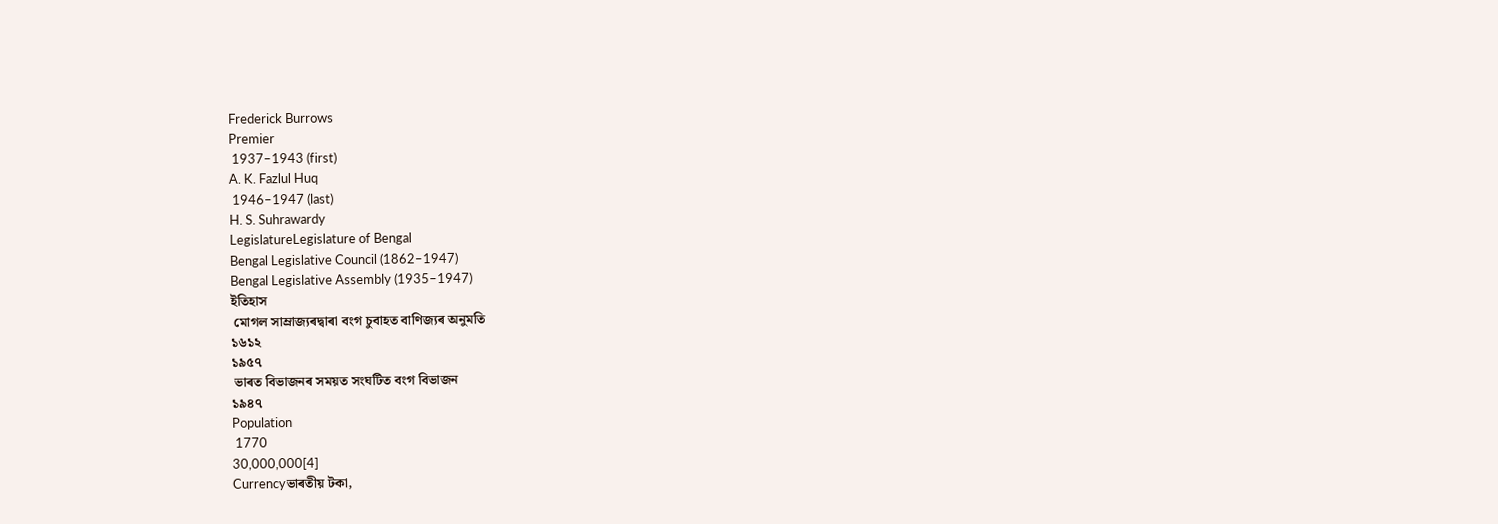Frederick Burrows
Premier
 1937–1943 (first)
A. K. Fazlul Huq
 1946–1947 (last)
H. S. Suhrawardy
LegislatureLegislature of Bengal
Bengal Legislative Council (1862–1947)
Bengal Legislative Assembly (1935–1947)
ইতিহাস
 মোগল সাম্ৰাজ্যৰদ্বাৰা বংগ চুবাহত বাণিজ্যৰ অনুমতি
১৬১২
১৯৫৭
 ভাৰত বিভাজনৰ সময়ত সংঘটিত বংগ বিভাজন
১৯৪৭
Population
 1770
30,000,000[4]
Currencyভাৰতীয় টকা,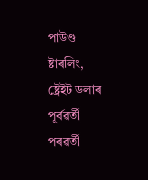পাউণ্ড ষ্টাৰলিং, ষ্ট্ৰেইট ডলাৰ
পূৰ্বৱৰ্তী
পৰৱৰ্তী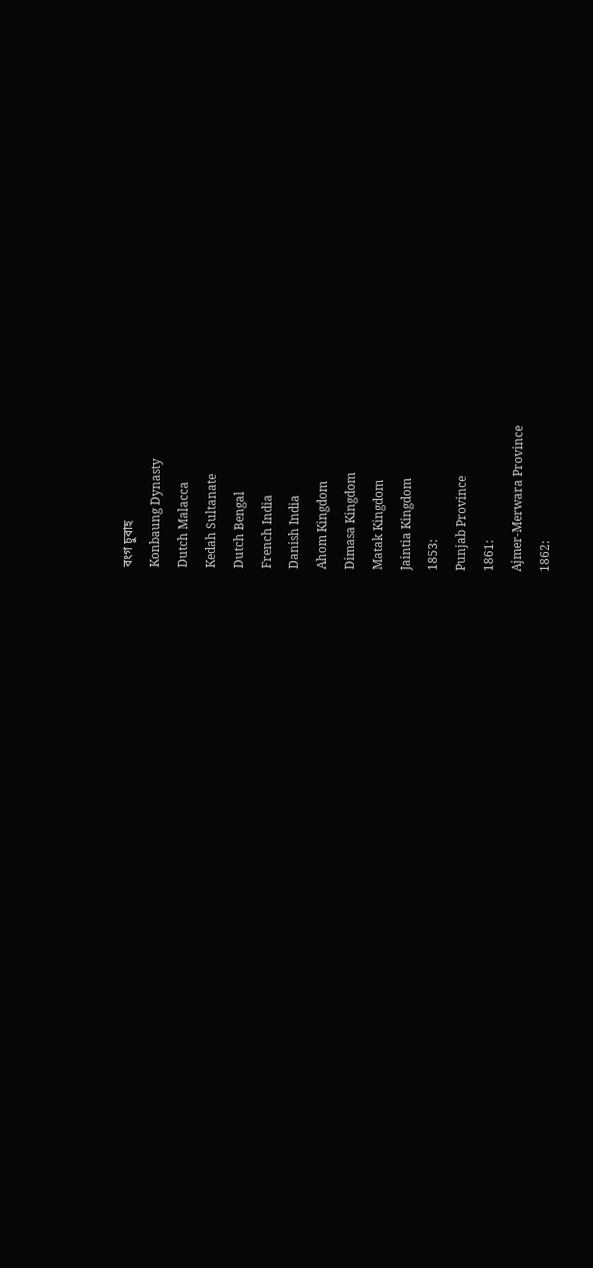বংগ চুবাহ
Konbaung Dynasty
Dutch Malacca
Kedah Sultanate
Dutch Bengal
French India
Danish India
Ahom Kingdom
Dimasa Kingdom
Matak Kingdom
Jaintia Kingdom
1853:
Punjab Province
1861:
Ajmer-Merwara Province
1862: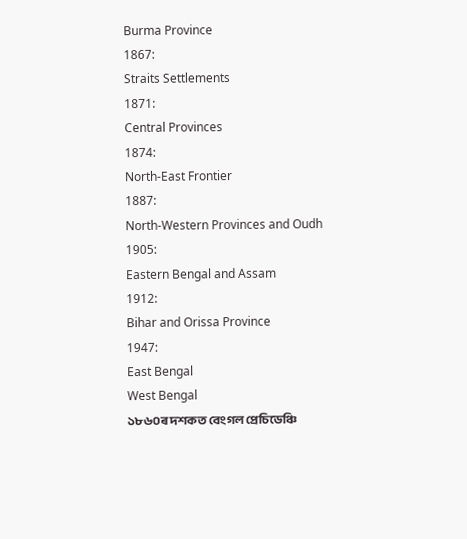Burma Province
1867:
Straits Settlements
1871:
Central Provinces
1874:
North-East Frontier
1887:
North-Western Provinces and Oudh
1905:
Eastern Bengal and Assam
1912:
Bihar and Orissa Province
1947:
East Bengal
West Bengal
১৮৬০ৰ দশকত বেংগল প্ৰেচিডেঞ্চি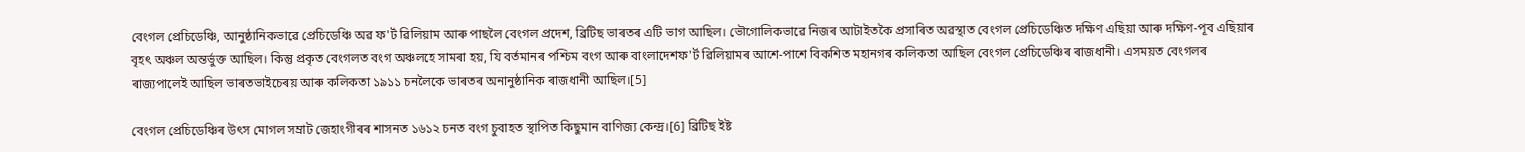বেংগল প্ৰেচিডেঞ্চি, আনুষ্ঠানিকভাৱে প্ৰেচিডেঞ্চি অৱ ফ'ৰ্ট ৱিলিয়াম আৰু পাছলৈ বেংগল প্ৰদেশ, ব্ৰিটিছ ভাৰতৰ এটি ভাগ আছিল। ভৌগোলিকভাৱে নিজৰ আটাইতকৈ প্ৰসাৰিত অৱস্থাত বেংগল প্ৰেচিডেঞ্চিত দক্ষিণ এছিয়া আৰু দক্ষিণ-পূব এছিয়াৰ বৃহৎ অঞ্চল অন্তৰ্ভুক্ত আছিল। কিন্তু প্ৰকৃত বেংগলত বংগ অঞ্চলহে সামৰা হয়, যি বৰ্তমানৰ পশ্চিম বংগ আৰু বাংলাদেশফ'ৰ্ট ৱিলিয়ামৰ আশে-পাশে বিকশিত মহানগৰ কলিকতা আছিল বেংগল প্ৰেচিডেঞ্চিৰ ৰাজধানী। এসময়ত বেংগলৰ ৰাজ্যপালেই আছিল ভাৰতভাইচেৰয় আৰু কলিকতা ১৯১১ চনলৈকে ভাৰতৰ অনানুষ্ঠানিক ৰাজধানী আছিল।[5]

বেংগল প্ৰেচিডেঞ্চি‌ৰ উৎস মোগল সম্ৰাট জেহাংগীৰৰ শাসনত ১৬১২ চনত বংগ চুবাহত স্থাপিত কিছুমান বাণিজ্য কেন্দ্ৰ।[6] ব্ৰিটিছ ইষ্ট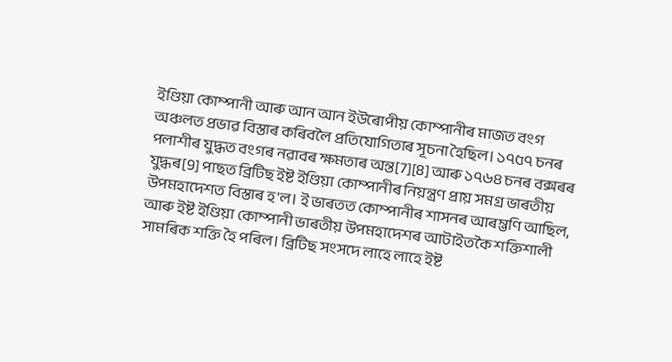ইণ্ডিয়া কোম্পানী আৰু আন আন ইউৰোপীয় কোম্পানীৰ মাজত বংগ অঞ্চলত প্ৰভাৱ বিস্তাৰ কৰিবলৈ প্ৰতিযোগিতাৰ সূচনা হৈছিল। ১৭৫৭ চনৰ পলাশীৰ যুদ্ধত বংগৰ নৱাবৰ ক্ষমতাৰ অন্ত[7][8] আৰু ১৭৬৪ চনৰ বক্সৰৰ যুদ্ধৰ[9] পাছত ব্ৰিটিছ ইষ্ট ইণ্ডিয়া কোম্পানীৰ নিয়ন্ত্ৰণ প্ৰায় সমগ্ৰ ভাৰতীয় উপমহাদেশত বিস্তাৰ হ'ল। ই ভাৰতত কোম্পানীৰ শাসনৰ আৰম্ভণি আছিল, আৰু ইষ্ট ইণ্ডিয়া কোম্পানী ভাৰতীয় উপমহাদেশৰ আটাইতকৈ শক্তিশালী সামৰিক শক্তি হৈ পৰিল। ব্ৰিটিছ সংসদে লাহে লাহে ইষ্ট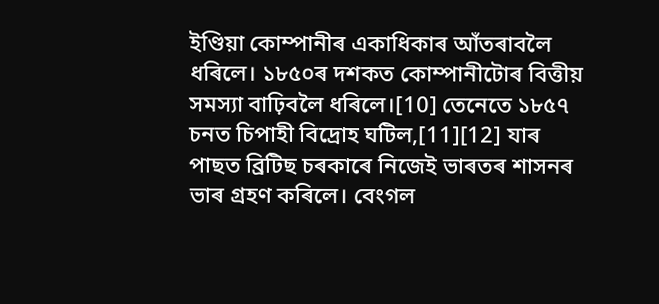ইণ্ডিয়া কোম্পানীৰ একাধিকাৰ আঁতৰাবলৈ ধৰিলে। ১৮৫০ৰ দশকত কোম্পানীটোৰ বিত্তীয় সমস্যা বাঢ়িবলৈ ধৰিলে।[10] তেনেতে ১৮৫৭ চনত চিপাহী বিদ্ৰোহ ঘটিল,[11][12] যাৰ পাছত ব্ৰিটিছ চৰকাৰে নিজেই ভাৰতৰ শাসনৰ ভাৰ গ্ৰহণ কৰিলে। বেংগল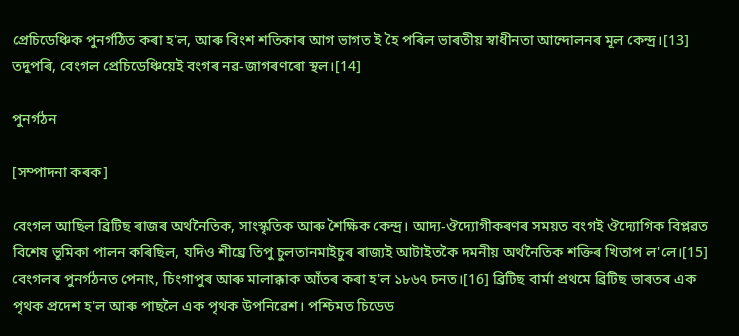প্ৰেচিডেঞ্চিক পুনৰ্গঠিত কৰা হ'ল, আৰু বিংশ শতিকাৰ আগ ভাগত ই হৈ পৰিল ভাৰতীয় স্বাধীনতা আন্দোলনৰ মূল কেন্দ্ৰ।[13] তদুপৰি, বেংগল প্ৰেচিডেঞ্চিয়েই বংগৰ নৱ-জাগৰণৰো স্থল।[14]

পুনৰ্গঠন

[সম্পাদনা কৰক]

বেংগল আছিল ব্ৰিটিছ ৰাজৰ অৰ্থনৈতিক, সাংস্কৃতিক আৰু শৈক্ষিক কেন্দ্ৰ। আদ্য-ঔদ্যোগীকৰণৰ সময়ত বংগই ঔদ্যোগিক বিপ্লৱত বিশেষ ভূমিকা পালন কৰিছিল, যদিও শীঘ্ৰে তিপু চুলতানমাইচুৰ ৰাজ্যই আটাইতকৈ দমনীয় অৰ্থনৈতিক শক্তিৰ খিতাপ ল'লে।[15] বেংগলৰ পুনৰ্গঠনত পেনাং, চিংগাপুৰ আৰু মালাক্কাক আঁতৰ কৰা হ'ল ১৮৬৭ চনত।[16] ব্ৰিটিছ বাৰ্মা প্ৰথমে ব্ৰিটিছ ভাৰতৰ এক পৃথক প্ৰদেশ হ'ল আৰু পাছলৈ এক পৃথক উপনিৱেশ। পশ্চিমত চিডেড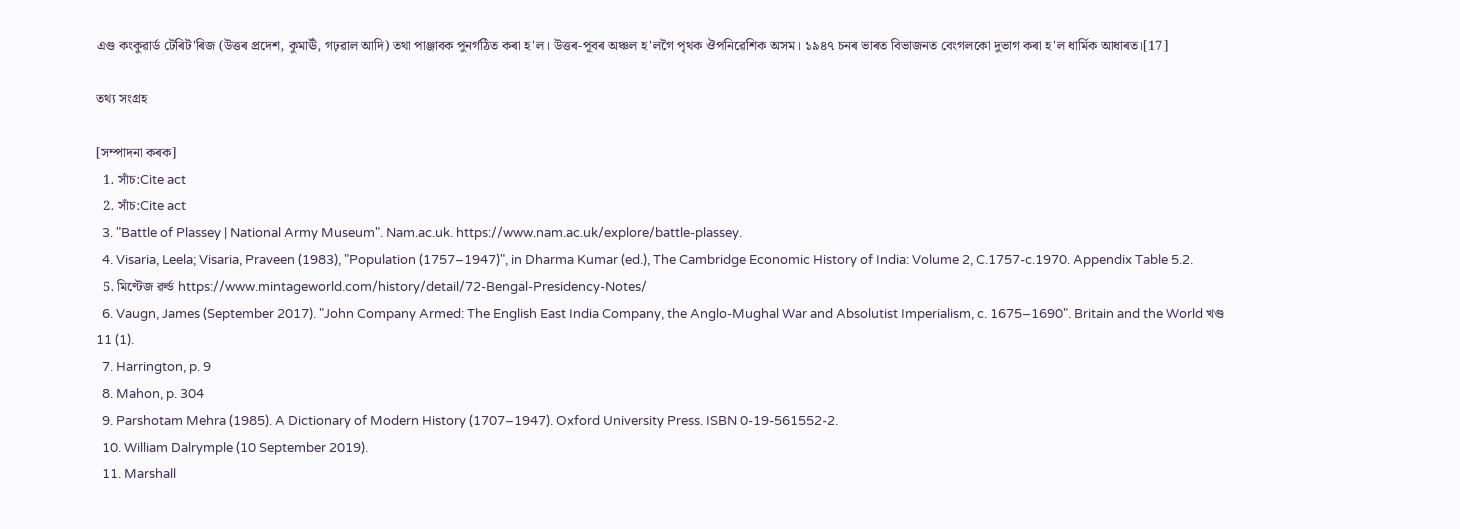এণ্ড কংকুৱাৰ্ড টেৰিট'ৰিজ (উত্তৰ প্ৰদেশ, কুমাঊঁ, গঢ়ৱাল আদি) তথা পাঞ্জাবক পুনৰ্গঠিত কৰা হ'ল। উত্তৰ-পূবৰ অঞ্চল হ'লগৈ পৃথক ঔপনিৱেশিক অসম। ১৯৪৭ চনৰ ভাৰত বিভাজনত বেংগলকো দুভাগ কৰা হ'ল ধাৰ্মিক আধাৰত।[17]

তথ্য সংগ্ৰহ

[সম্পাদনা কৰক]
  1. সাঁচ:Cite act
  2. সাঁচ:Cite act
  3. "Battle of Plassey | National Army Museum". Nam.ac.uk. https://www.nam.ac.uk/explore/battle-plassey.
  4. Visaria, Leela; Visaria, Praveen (1983), "Population (1757–1947)", in Dharma Kumar (ed.), The Cambridge Economic History of India: Volume 2, C.1757-c.1970. Appendix Table 5.2.
  5. মিণ্টেজ ৱৰ্ল্ড https://www.mintageworld.com/history/detail/72-Bengal-Presidency-Notes/
  6. Vaugn, James (September 2017). "John Company Armed: The English East India Company, the Anglo-Mughal War and Absolutist Imperialism, c. 1675–1690". Britain and the World খণ্ড 11 (1).
  7. Harrington, p. 9
  8. Mahon, p. 304
  9. Parshotam Mehra (1985). A Dictionary of Modern History (1707–1947). Oxford University Press. ISBN 0-19-561552-2.
  10. William Dalrymple (10 September 2019).
  11. Marshall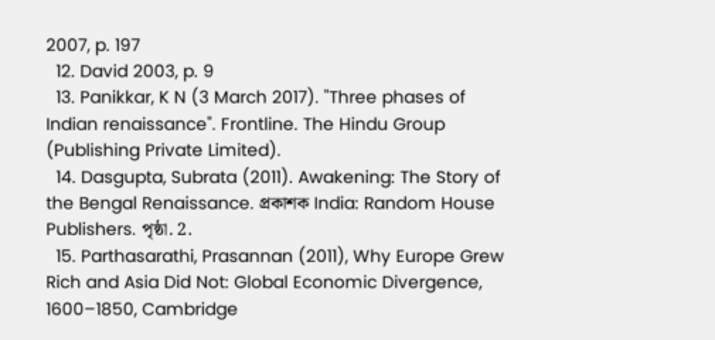2007, p. 197
  12. David 2003, p. 9
  13. Panikkar, K N (3 March 2017). "Three phases of Indian renaissance". Frontline. The Hindu Group (Publishing Private Limited).
  14. Dasgupta, Subrata (2011). Awakening: The Story of the Bengal Renaissance. প্ৰকাশক India: Random House Publishers. পৃষ্ঠা. 2.
  15. Parthasarathi, Prasannan (2011), Why Europe Grew Rich and Asia Did Not: Global Economic Divergence, 1600–1850, Cambridge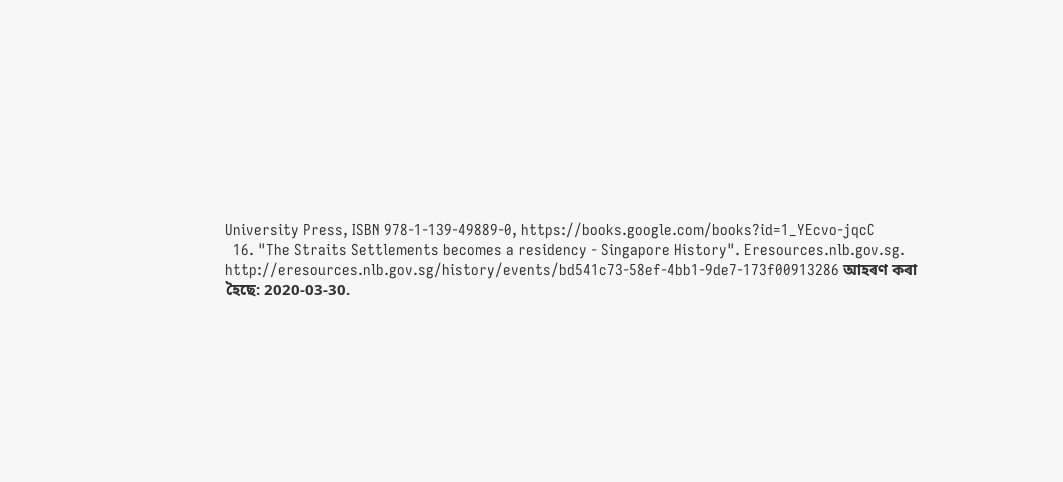University Press, ISBN 978-1-139-49889-0, https://books.google.com/books?id=1_YEcvo-jqcC
  16. "The Straits Settlements becomes a residency - Singapore History". Eresources.nlb.gov.sg. http://eresources.nlb.gov.sg/history/events/bd541c73-58ef-4bb1-9de7-173f00913286 আহৰণ কৰা হৈছে: 2020-03-30.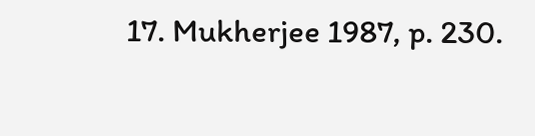17. Mukherjee 1987, p. 230.